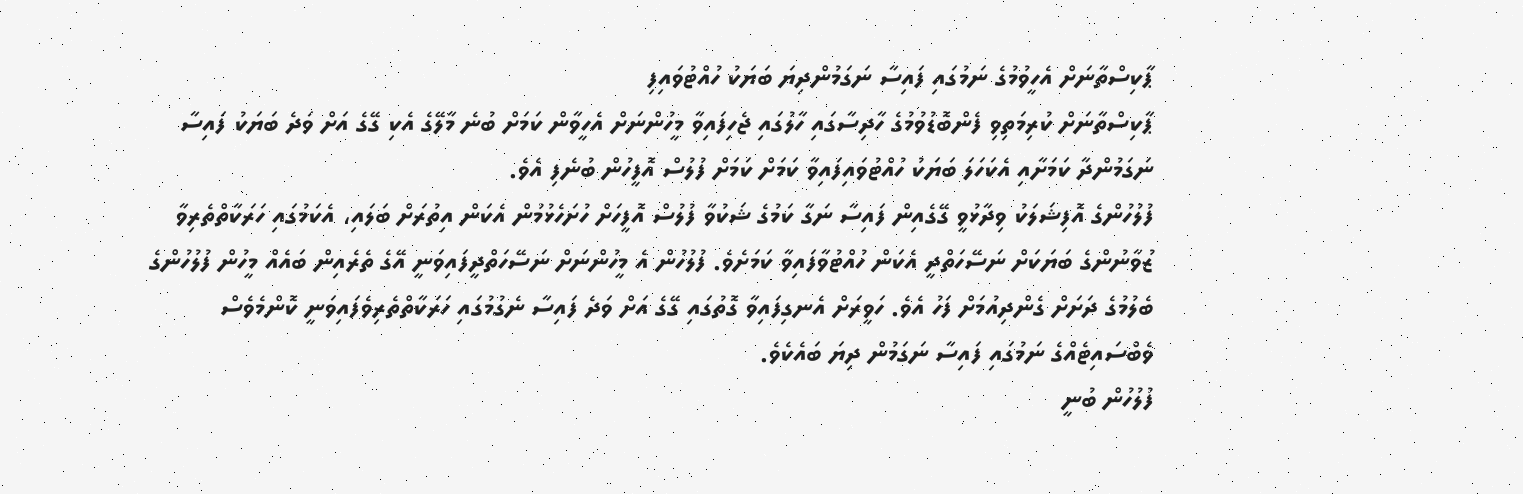ޕާކިސްތާނަށް އެހީވުމުގެ ނަމުގައި ފައިސާ ނަގަމުންދިޔަ ބަޔަކު ހުއްޓުވައިފި
ޕާކިސްތާނަށް ކުރިމަތިވި ފެންބޮޑުވުމުގެ ހާދިސާގައި ހާލުގައި ޖެހިފައިވާ މީހުންނަށް އެހީވާން ކަމަށް ބުނެ މާލޭގެ އެކި ގޭގެ އަށް ވަދެ ބަޔަކު ފައިސާ ނަގަމުންދާ ކަމަށާއި އެކަހަލަ ބަޔަކު ހުއްޓުވައިފައިވާ ކަމަށް ކަމަށް ފުލުސް އޮފީހުން ބުނެފި އެވެ.
ފުލުހުންގެ އޮފިޝަލަކު ވިދާޅުވީ ގޭގެއިން ފައިސާ ނަގާ ކަމުގެ ޝަކުވާ ފުލުސް އޮފީހަށް ހުށަހެޅުމުން އެކަން އިތުރަށް ބަލައި، އެކަމުގައި ހަރަކާތްތެރިވާ ޒުވާނުންގެ ބަޔަކަށް ނަސޭހަތްދީ އެކަން ހުއްޓުވާފައިވާ ކަމަށެވެ. ފުލުހުން އެ މީހުންނަށް ނަސޭހަތްދީފައިވަނީ އޭގެ ތެރެއިން ބައެއް މީހުން ފުލުހުންގެ ބެލުމުގެ ދަށަށް ގެންދިއުމަށް ފަހު އެވެ. ހަވީރަށް އެނގިފައިވާ ގޮތުގައި ގޭގެ އަށް ވަދެ ފައިސާ ނެގުމުގައި ހަރަކާތްތެރިވެފައިވަނީ ކޮންމެވެސް ވެބްސައިޓެއްގެ ނަމުގައި ފައިސާ ނަގަމުން ދިޔަ ބައެކެވެ.
ފުލުހުން ބުނީ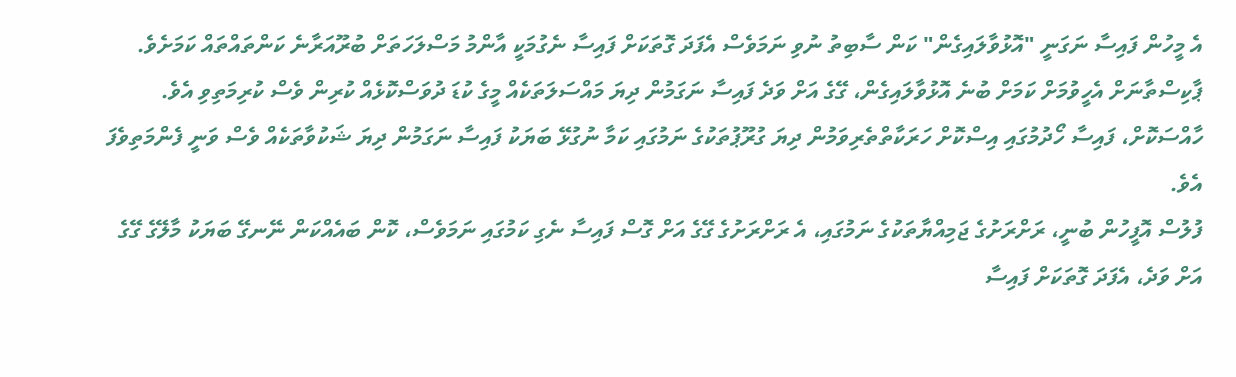އެ މީހުން ފައިސާ ނަގަނީ "އޮޅުވާލައިގެން" ކަން ސާބިތު ނުވި ނަމަވެސް އެފަދަ ގޮތަކަށް ފައިސާ ނެގުމަކީ އާންމު މަސްލަހަތަށް ބުރޫއަރާނެ ކަންތައްތައް ކަމަށެވެ.
ޕާކިސްތާނަށް އެހީވުމަށް ކަމަށް ބުނެ އޮޅުވާލައިގެން، ގޭގެ އަށް ވަދެ ފައިސާ ނަގަމުން ދިޔަ މައްސަލަތަކެއް މީގެ ކުޑަ ދުވަސްކޮޅެއް ކުރިން ވެސް ކުރިމަތިވި އެވެ. ހާއްސަކޮށް، ފައިސާ ހޯދުމުގައި އިސްކޮށް ހަރަކާތްތެރިވަމުން ދިޔަ ގުރޫޕުތަކުގެ ނަމުގައި ކަމާ ނުގުޅޭ ބަޔަކު ފައިސާ ނަގަމުން ދިޔަ ޝަކުވާތަކެއް ވެސް ވަނީ ފެންމަތިވެފަ އެވެ.
ފުލުސް އޮފީހުން ބުނީ، ރަށްރަށުގެ ޖަމިއްޔާތަކުގެ ނަމުގައި، އެ ރަށްރަށުގެ ގޭގެ އަށް ގޮސް ފައިސާ ނެގި ކަމުގައި ނަމަވެސް، ކޮން ބައެއްކަން ނޭނގޭ ބަޔަކު މާލޭގެ ގޭގެ އަށް ވަދެ، އެފަދަ ގޮތަކަށް ފައިސާ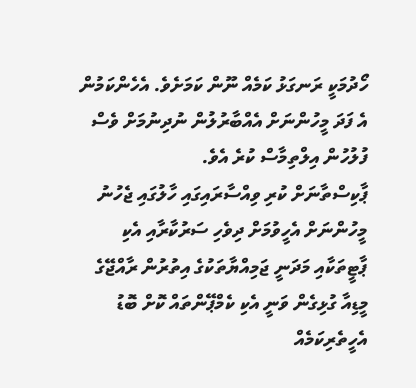ހޯދުމަކީ ރަނގަޅު ކަމެއް ނޫން ކަމަށެވެ. އެހެންކަމުން އެ ފަދަ މީހުންނަށް އެއްބާރުލުން ނުދިނުމަށް ވެސް ފުލުހުން އިލްތިމާސް ކުރެ އެވެ.
ޕާކިސްތާނަށް ކުރި ވިއްސާރައިގައި ހާލުގައި ޖެހުނު މީހުންނަށް އެހީވުމަށް ދިވެހި ސަރުކާރާއި އެކި ޕާޓީތަކާއި މަދަނީ ޖަމިއްޔާތަކުގެ އިތުރުން ރާއްޖޭގެ މީޑިއާ ގުޅިގެން ވަނީ އެކި ކެމްޕޭންތައް ކޮށް ބޮޑު އެހީތެރިކަމެއް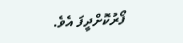ފޯރުކޮށްދީފަ އެވެ.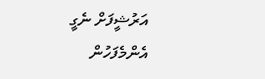އަރުޝީފަށް ނެގީ
އެންމެފަހުން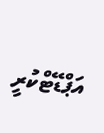އަޕްޑޭޓްކުރީ